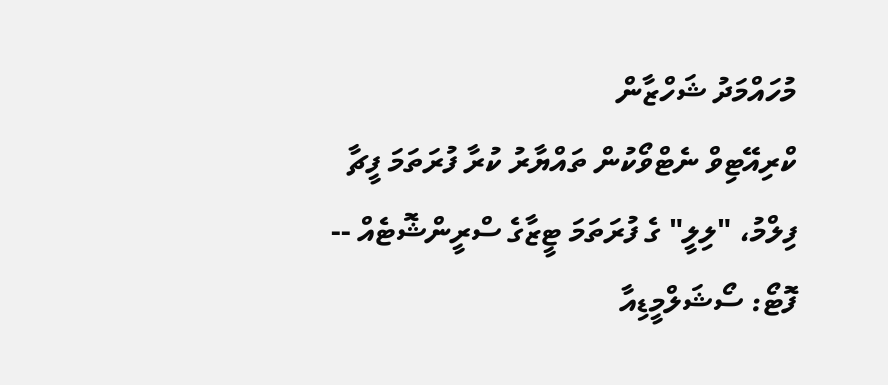މުހައްމަދު ޝަހްޒާން
ކްރިއޭޓިވް ނެޓްވޯކުން ތައްޔާރު ކުރާ ފުރަތަމަ ފީޗާ ފިލްމު، "ލިލީ" ގެ ފުރަތަމަ ޓީޒާގެ ސްރީންޝޮޓެއް -- ފޮޓޯ: ސޯޝަލްމީޑިއާ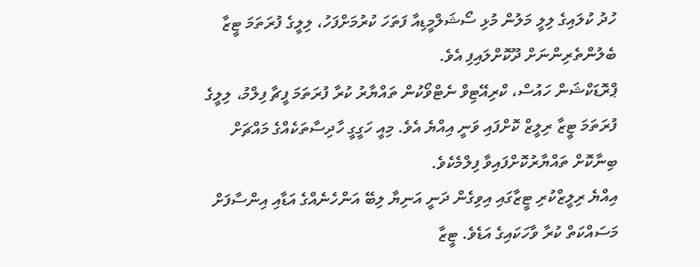ހުދު ކުލައިގެ ލިލީ މަލުން މުޅި ސޯޝަލްމީޑިއާ ފަތަހަ ކުރުމަށްފަހު، ލިލީގެ ފުރަތަމަ ޓީޒާ ބެލުންތެރިންނަށް ދޫކޮށްލައިފި އެވެ.
ޕްރޮޑަކްޝަން ހައުސް، ކްރިއޭޓިވް ނެޓްވޯކުން ތައްޔާރު ކުރާ ފުރަތަމަ ފީޗާ ފިލްމު، ލިލީގެ ފުރަތަމަ ޓީޒާ ރިލީޒް ކޮށްފައި ވަނީ އިއްޔެ އެވެ. މިއީ ހަގީގީ ހާދިސާތަކެއްގެ މައްޗަށް ބިނާކޮށް ތައްޔާރުކޮށްފައިވާ ފިލްމެކެވެ.
އިއްޔެ ރިލީޒްކުރި ޓީޒާގައި އިވިގެން ދަނީ އަނިޔާ ލިބޭ އަންހެނެއްގެ އަޑާއި އިންސާފަށް މަސައްކަތް ކުރާ ވާހަކައިގެ އަޑެވެ. ޓީޒާ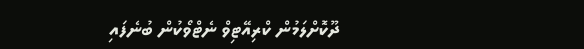ދޫކޮށްލަމުން ކްރިއޭޓިވް ނެޓްވޯކުން ބުނެފައި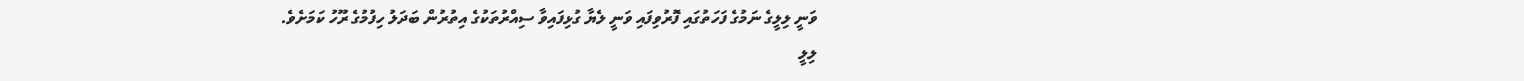ވަނީ ލިލީގެ ނަމުގެ ފަހަތުގައި ފޮރުވިފައި ވަނީ ލެޔާ ގުޅިފައިވާ ސިއްރުތަކުގެ އިތުރުން ބަދަލު ހިފުމުގެ ރޫހު ކަމަށެވެ.
ލިލީ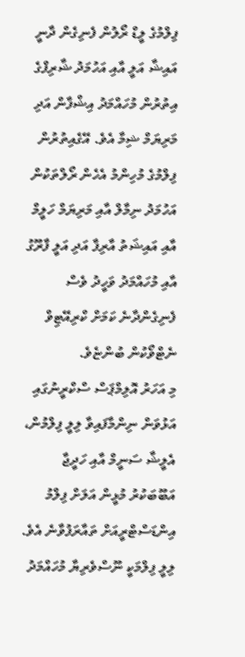ފިލްމުގެ ލީޑް ރޯލުން ފެނިގެން ދާނީ އައިޝާ އަލީ އާއި އަހުމަދު ޝާރިފްގެ އިތުރުން މުހައްމަދު އިޝްފާން އަދި މަރިޔަމް ޝިމާ އެވެ. އޭގެއިތުރުން ފިލްމުގެ މުހިންމު އެހެން ރޯލްތަކުން އަހުމަދު ނިމާލް އާއި މަރިޔަމް ހަލީމް އާއި އައިޝަތު އާރިފާ އަދި އަލީ ފާރޫގު އާއި މުހައްމަދު ވަހީދު ވެސް ފެނިގެންދާނެ ކަމަށް ކްރިއޭޓިވް ނެޓްވޯކުން ބުންޏެވެ.
މި އަހަރު އޮލިމްޕަސް ސްކްރީނުގައި އަޅުވަން ނިންމާފައިވާ ލިލީ ފިލްމުން، އެލީޝާ ސަނީމް އާއި ހަދީޖާ އަބޫބަކުރު މުޅީން އަލަށް ފިލްމު އިންޑަސްޓްރީއަށް ތައާރަފުވާނެ އެވެ. ލިލީ ފިލްމަކީ ނޫސްވެރިޔާ މުހައްމަދު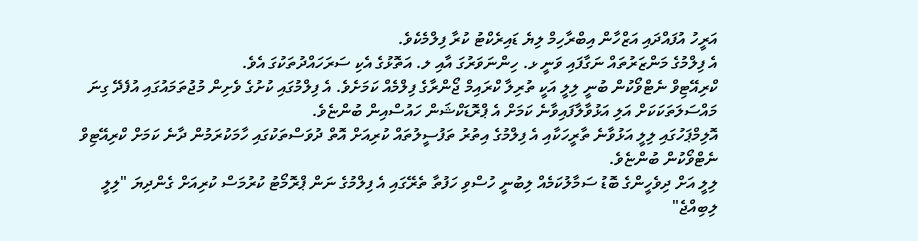އަރީހު އުފައްދައި އަޒްހާން އިބްރާހިމް ލިޔެ ޑައިރެކްޓު ކުރާ ފިލްމެކެވެ.
އެ ފިލްމުގެ މަންޒަރުތައް ނަގާފައި ވަނީ ޅ. ހިންނަވަރުގަ އާއި ލ. އަތޮޅުގެ އެކި ސަރަހައްދުތަކުގަ އެވެ.
ކްރިއޭޓިވް ނެޓްވޯކުން ބުނީ ލިލީ އަކީ ތުރިލާ ކްރައިމް ޖޯންރާގެ ފިލްމެއް ކަމަށެވެ. އެ ފިލްމުގައި ކުށުގެ ވެށިން މުޖުތަމައުގައި އުފެދޭ ގިނަ މައްސަލަތަކަކަށް އަލި އަޅުވާލާފައިވާނެ ކަމަށް އެ ޕްރޮޑަކްޝަން ހައުސްއިން ބުންޏެވެ.
އޮލިމްޕަހުގައި ލިލީ އަޅުވާނެ ތާރީހަކާއި އެ ފިލްމުގެ އިތުރު ތަފުސީލުތައް ކުރިއަށް އޮތް ދުވަސްތަކުގައި ހާމަކުރަމުން ދާނެ ކަމަށް ކްރިއޭޓިވް ނެޓްވޯކުން ބުންޏެވެ.
ލިލީ އަށް ދިވެހީންގެ ބޮޑު ސަމާލުކަމެއް ލިބުނީ ހުސްވި ހަފުތާ ތެރޭގައި އެ ފިލްމުގެ ނަން ޕްރޮމޯޓު ކުރުމަސް ކުރިއަށް ގެންދިޔަ "ލިލީ ލިބިއްޖެ"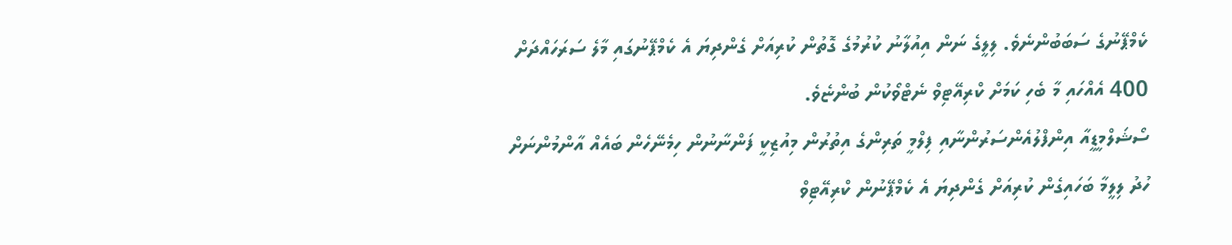ކެމްޕޭނުގެ ސަބަބުންނެވެ. ލިލީގެ ނަން އިއުލާނު ކުރުމުގެ ގޮތުން ކުރިއަށް ގެންދިޔަ އެ ކެމްޕޭނުގައި މާލެ ސަރަހައްދަށް 400 އެއްހައި މާ ބެހި ކަމަށް ކްރިއޭޓިވް ނެޓްވޯކުން ބުންޏެވެ.
ސޯޝަލްމީޑީއާ އިންފްލުއެންސަރުންނާއި ފިލްމީ ތަރިންގެ އިތުރުން މިއުޒިކީ ފަންނާނުން ހިމެނޭހެން ބައެއް އާންމުންނަށް ހުދު ލިލީމާ ބަހައިގެން ކުރިއަށް ގެންދިޔަ އެ ކެމްޕޭނުން ކްރިއޭޓިވް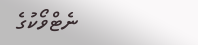ނެޓްވޯކުގެ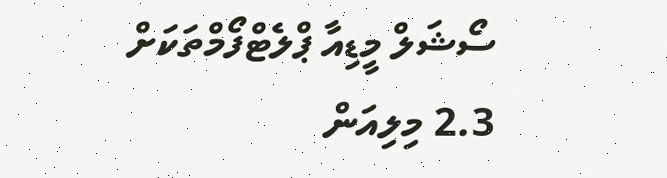ސޯޝަލް މީޑިއާ ޕްލެޓްފޯމްތަކަށް 2.3 މިލިއަން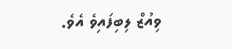ވިއުޒް ލިބިފައިވެ އެވެ.